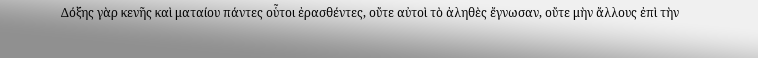Δόξης γὰρ κενῆς καὶ ματαίου πάντες οὗτοι ἐρασθέντες, οὔτε αὐτοὶ τὸ ἀληθὲς ἔγνωσαν, οὔτε μὴν ἄλλους ἐπὶ τὴν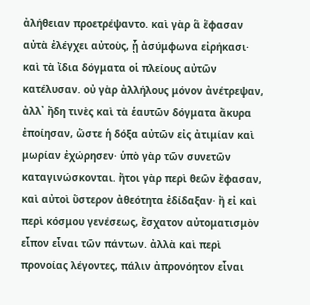ἀλήθειαν προετρέψαντο. καὶ γὰρ ἃ ἔφασαν αὐτὰ ἐλέγχει αὐτοὺς, ᾗ ἀσύμφωνα εἰρήκασι· καὶ τὰ ἴδια δόγματα οἱ πλείους αὐτῶν κατέλυσαν. οὐ γὰρ ἀλλήλους μόνον ἀνέτρεψαν, ἀλλ᾿ ἤδη τινὲς καὶ τὰ ἑαυτῶν δόγματα ἄκυρα ἐποίησαν, ὥστε ἡ δόξα αὐτῶν εἰς ἀτιμίαν καὶ μωρίαν ἐχώρησεν· ὑπὸ γὰρ τῶν συνετῶν καταγινώσκονται. ἤτοι γὰρ περὶ θεῶν ἔφασαν, καὶ αὐτοὶ ὕστερον ἀθεότητα ἐδίδαξαν· ἢ εἰ καὶ περὶ κόσμου γενέσεως, ἔσχατον αὐτοματισμὸν εἶπον εἶναι τῶν πάντων. ἀλλὰ καὶ περὶ προνοίας λέγοντες, πάλιν ἀπρονόητον εἶναι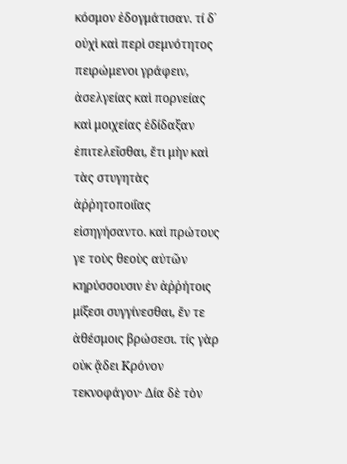κόσμον ἐδογμάτισαν. τί δ᾿ οὐχὶ καὶ περὶ σεμνότητος πειρώμενοι γράφειν, ἀσελγείας καὶ πορνείας καὶ μοιχείας ἐδίδαξαν ἐπιτελεῖσθαι, ἔτι μὴν καὶ τὰς στυγητὰς ἀῤῥητοποιΐας εἰσηγήσαντο. καὶ πρώτους γε τοὺς θεοὺς αὐτῶν κηρύσσουσιν ἐν ἀῤῥήτοις μίξεσι συγγίνεσθαι, ἔν τε ἀθέσμοις βρώσεσι. τίς γὰρ οὐκ ᾄδει Κρόνον τεκνοφάγον· Δία δὲ τὸν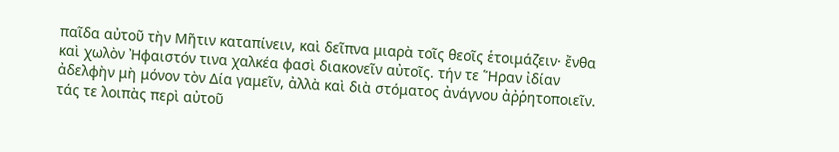παῖδα αὐτοῦ τὴν Μῆτιν καταπίνειν, καὶ δεῖπνα μιαρὰ τοῖς θεοῖς ἑτοιμάζειν· ἔνθα καὶ χωλὸν Ἠφαιστόν τινα χαλκέα φασὶ διακονεῖν αὐτοῖς. τήν τε Ἥραν ἰδίαν ἀδελφὴν μὴ μόνον τὸν Δία γαμεῖν, ἀλλὰ καὶ διὰ στόματος ἀνάγνου ἀῤῥητοποιεῖν. τάς τε λοιπὰς περὶ αὐτοῦ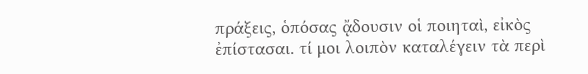πράξεις, ὁπόσας ᾄδουσιν οἱ ποιηταὶ, εἰκὸς ἐπίστασαι. τί μοι λοιπὸν καταλέγειν τὰ περὶ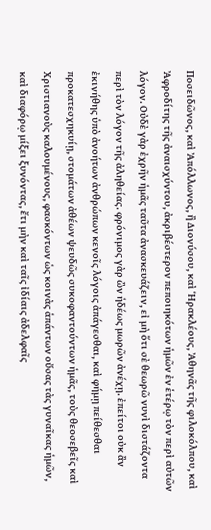Ποσειδῶνος, καὶ Ἀπόλλωνος, ἢ Διονύσου, καὶ Ἡρακλέους, Ἀθηνᾶς τῆς φιλοκόλπου, καὶ Ἀφροδίτης τῆς ἀναισχύντου, ἀκριβέστερον πεποιηκότων ἡμῶν ἐν ἑτέρῳ τὸν περὶ αὐτῶν λόγον. Οὐδὲ γὰρ ἐχρῆν ἡμᾶς ταῦτα ἀνασκευάζειν, εἰ μὴ ὅτι σὲ θεωρῶ νυνὶ διστάζοντα περὶ τὸν λόγον τῆς ἀληθείας. φρόνιμος γὰρ ὢν ἡδέως μωρῶν ἀνέχῃ. ἐπείτοι οὐκ ἂν ἐκινήθης ὑπὸ ἀνοήτων ἀνθρώπων κενοῖς λόγοις ἀπάγεσθαι, καὶ φήμῃ πείθεσθαι προκατεσχηκυίῃ, στομάτων ἀθέων ψευδῶς συκοφαντούντων ἡμᾶς, τοὺς θεοσεβεῖς καὶ Χριστιανοὺς καλουμένους, φασκόντων ὡς κοινὰς ἁπάντων οὔσας τὰς γυναῖκας ἡμῶν, καὶ διαφόρῳ μίξει ξυνόντας, ἔτι μὴν καὶ ταῖς ἰδίαις ἀδελφαῖς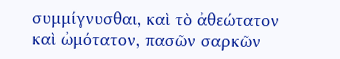συμμίγνυσθαι, καὶ τὸ ἀθεώτατον καὶ ὠμότατον, πασῶν σαρκῶν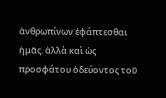ἀνθρωπίνων ἐφάπτεσθαι ἡμᾶς. ἀλλὰ καὶ ὡς προσφάτου ὁδεύοντος τοῦ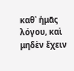καθ᾿ ἡμᾶς λόγου, καὶ μηδὲν ἔχειν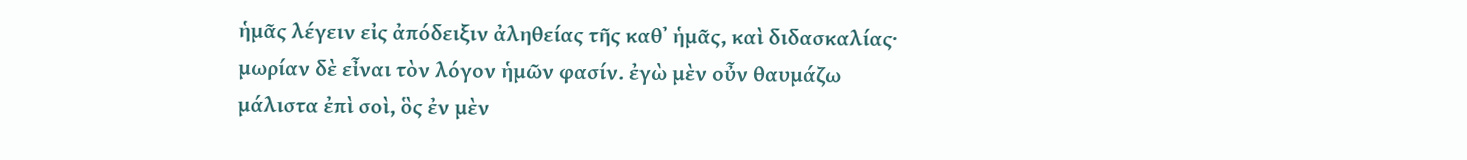ἡμᾶς λέγειν εἰς ἀπόδειξιν ἀληθείας τῆς καθ᾿ ἡμᾶς, καὶ διδασκαλίας· μωρίαν δὲ εἶναι τὸν λόγον ἡμῶν φασίν. ἐγὼ μὲν οὖν θαυμάζω μάλιστα ἐπὶ σοὶ, ὃς ἐν μὲν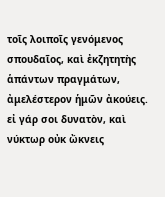τοῖς λοιποῖς γενόμενος σπουδαῖος, καὶ ἐκζητητὴς ἁπάντων πραγμάτων, ἀμελέστερον ἡμῶν ἀκούεις. εἰ γάρ σοι δυνατὸν, καὶ νύκτωρ οὐκ ὤκνεις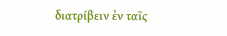διατρίβειν ἐν ταῖς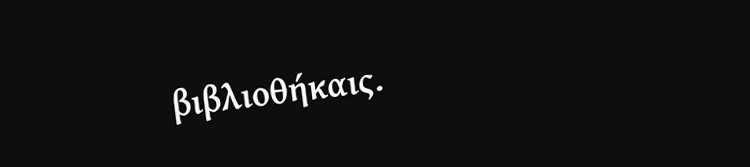βιβλιοθήκαις.